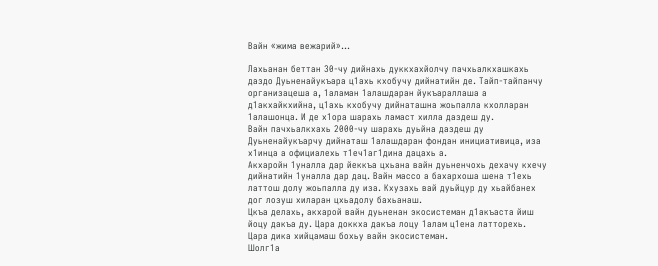Вайн «жима вежарий»…

Лахьанан беттан 30-чу дийнахь дуккхахйолчу пачхьалкхашкахь даздо Дуьненайукъара ц1ахь кхобучу дийнатийн де. Тайп-тайпанчу организацеша а, 1аламан 1алашдаран йукъараллаша а д1акхайкхийна, ц1ахь кхобучу дийнаташна жоьпалла кхолларан 1алашонца. И де х1ора шарахь ламаст хилла даздеш ду.
Вайн пачхьалкхахь 2000-чу шарахь дуьйна даздеш ду Дуьненайукъарчу дийнаташ 1алашдаран фондан инициативица, иза х1инца а официалехь т1еч1аг1дина дацахь а.
Акхаройн 1уналла дар йеккъа цхьана вайн дуьненчохь дехачу кхечу дийнатийн 1уналла дар дац. Вайн массо а бахархоша шена т1ехь латтош долу жоьпалла ду иза. Кхузахь вай дуьйцур ду хьайбанех дог лозуш хиларан цхьадолу бахьанаш.
Цкъа делахь, акхарой вайн дуьненан экосистеман д1акъаста йиш йоцу дакъа ду. Цара доккха дакъа лоцу 1алам ц1ена латторехь. Цара дика хийцамаш бохьу вайн экосистеман.
Шолг1а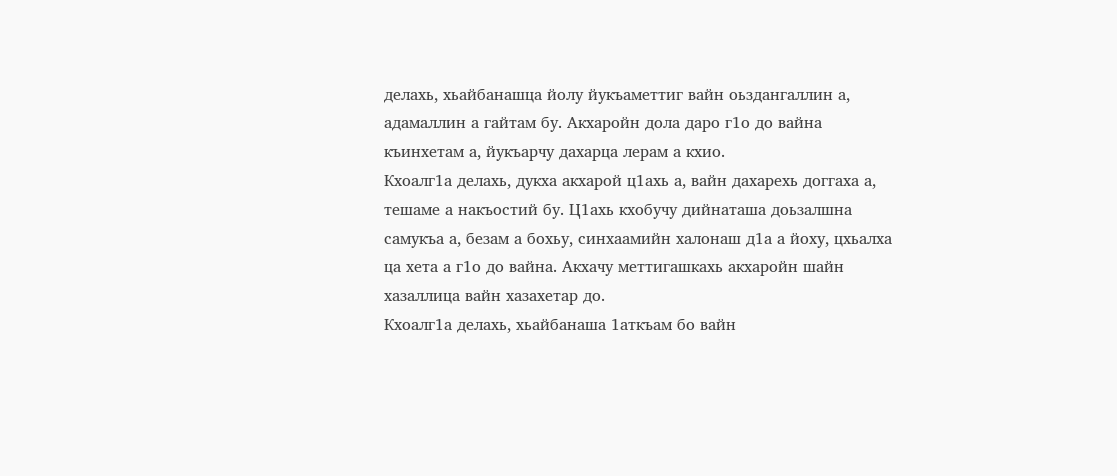делахь, хьайбанашца йолу йукъаметтиг вайн оьздангаллин а, адамаллин а гайтам бу. Акхаройн дола даро г1о до вайна къинхетам а, йукъарчу дахарца лерам а кхио.
Кхоалг1а делахь, дукха акхарой ц1ахь а, вайн дахарехь доггаха а, тешаме а накъостий бу. Ц1ахь кхобучу дийнаташа доьзалшна самукъа а, безам а бохьу, синхаамийн халонаш д1а а йоху, цхьалха ца хета а г1о до вайна. Акхачу меттигашкахь акхаройн шайн хазаллица вайн хазахетар до.
Кхоалг1а делахь, хьайбанаша 1аткъам бо вайн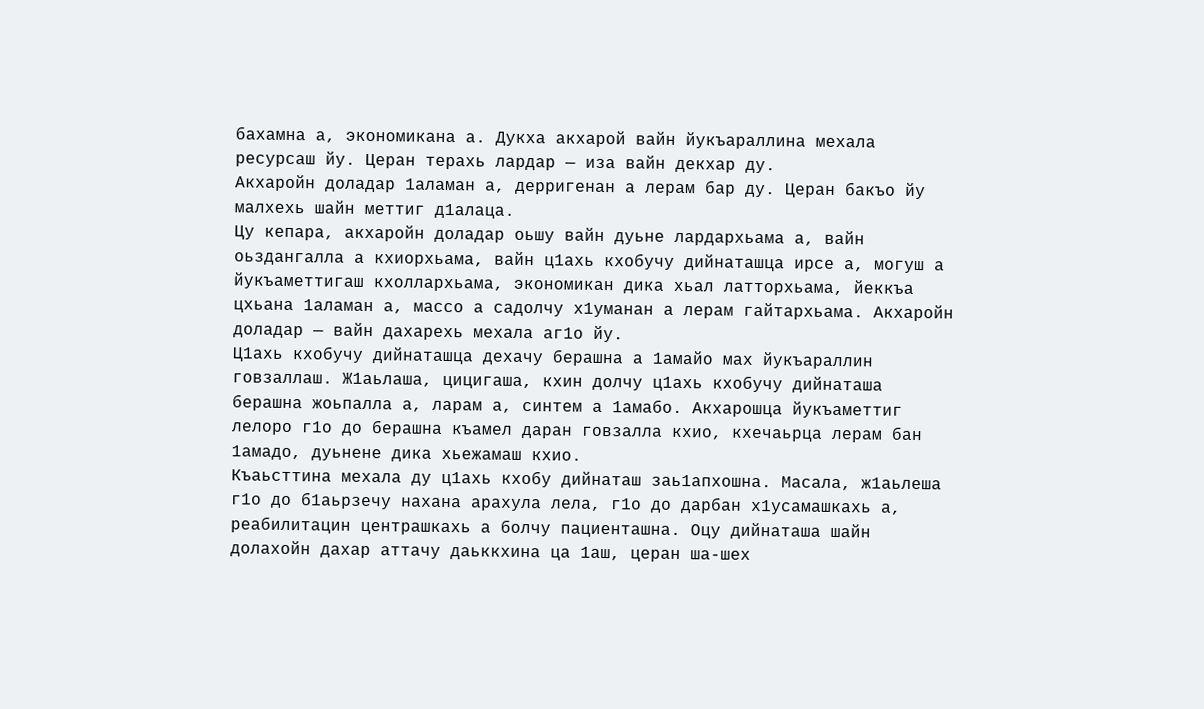бахамна а, экономикана а. Дукха акхарой вайн йукъараллина мехала ресурсаш йу. Церан терахь лардар — иза вайн декхар ду.
Акхаройн доладар 1аламан а, дерригенан а лерам бар ду. Церан бакъо йу малхехь шайн меттиг д1алаца.
Цу кепара, акхаройн доладар оьшу вайн дуьне лардархьама а, вайн оьздангалла а кхиорхьама, вайн ц1ахь кхобучу дийнаташца ирсе а, могуш а йукъаметтигаш кхоллархьама, экономикан дика хьал латторхьама, йеккъа цхьана 1аламан а, массо а садолчу х1уманан а лерам гайтархьама. Акхаройн доладар — вайн дахарехь мехала аг1о йу.
Ц1ахь кхобучу дийнаташца дехачу берашна а 1амайо мах йукъараллин говзаллаш. Ж1аьлаша, цицигаша, кхин долчу ц1ахь кхобучу дийнаташа берашна жоьпалла а, ларам а, синтем а 1амабо. Акхарошца йукъаметтиг лелоро г1о до берашна къамел даран говзалла кхио, кхечаьрца лерам бан 1амадо, дуьнене дика хьежамаш кхио.
Къаьсттина мехала ду ц1ахь кхобу дийнаташ заь1апхошна. Масала, ж1аьлеша г1о до б1аьрзечу нахана арахула лела, г1о до дарбан х1усамашкахь а, реабилитацин центрашкахь а болчу пациенташна. Оцу дийнаташа шайн долахойн дахар аттачу даьккхина ца 1аш, церан ша-шех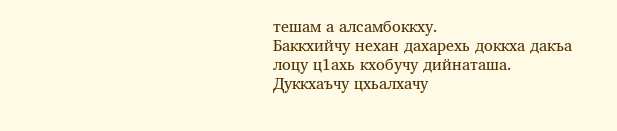тешам а алсамбоккху.
Баккхийчу нехан дахарехь доккха дакъа лоцу ц1ахь кхобучу дийнаташа. Дуккхаъчу цхьалхачу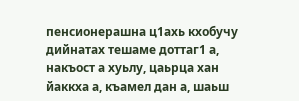пенсионерашна ц1ахь кхобучу дийнатах тешаме доттаг1 а, накъост а хуьлу, цаьрца хан йаккха а, къамел дан а, шаьш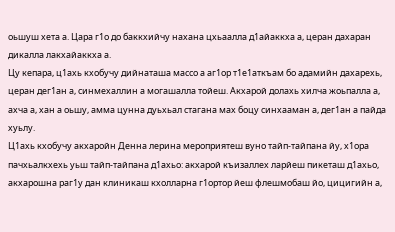оьшуш хета а. Цара г1о до баккхийчу нахана цхьаалла д1айаккха а, церан дахаран дикалла лакхайаккха а.
Цу кепара, ц1ахь кхобучу дийнаташа массо а аг1ор т1е1аткъам бо адамийн дахарехь, церан дег1ан а, синмехаллин а могашалла тойеш. Акхарой долахь хилча жоьпалла а, ахча а, хан а оьшу, амма цунна дуьхьал стагана мах боцу синхааман а, дег1ан а пайда хуьлу.
Ц1ахь кхобучу акхаройн Денна лерина мероприятеш вуно тайп-тайпана йу, х1ора пачхьалкхехь уьш тайп-тайпана д1ахьо: акхарой къизаллех ларйеш пикеташ д1ахьо, акхарошна раг1у дан клиникаш кхолларна г1ортор йеш флешмобаш йо, цицигийн а,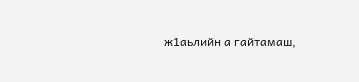ж1аьлийн а гайтамаш,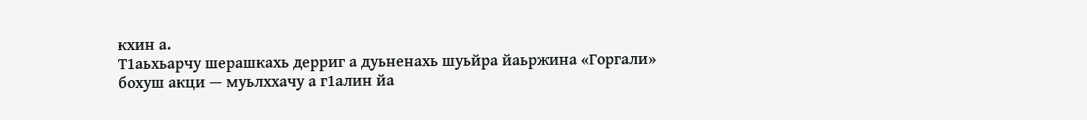кхин а.
Т1аьхьарчу шерашкахь дерриг а дуьненахь шуьйра йаьржина «Горгали» бохуш акци — муьлххачу а г1алин йа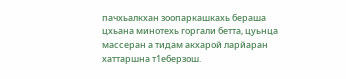пачхьалкхан зоопаркашкахь бераша цхьана минотехь горгали бетта, цуьнца массеран а тидам акхарой ларйаран хаттаршна т1еберзош.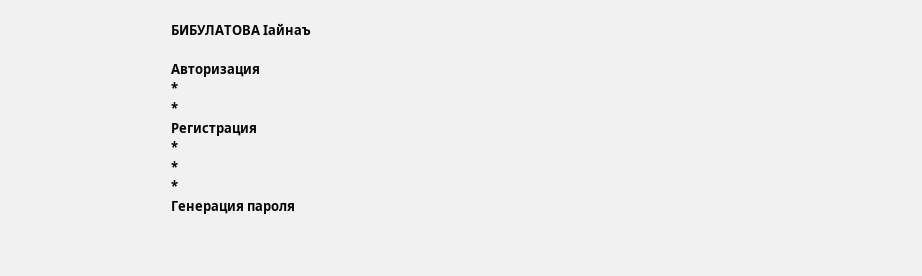БИБУЛАТОВА Iайнаъ

Авторизация
*
*
Регистрация
*
*
*
Генерация пароля